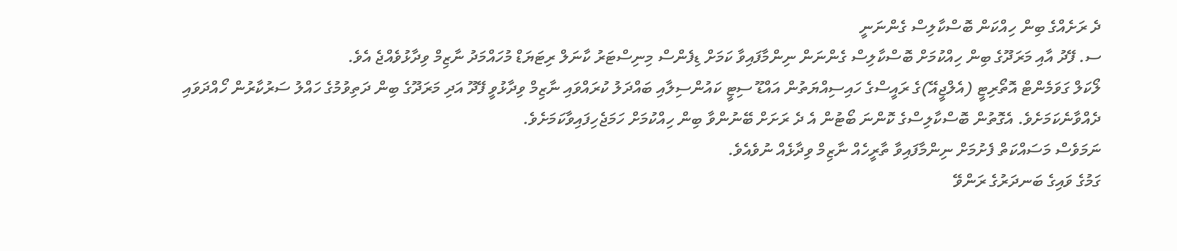ދެ ރަށެއްގެ ބިން ހިއްކަން ބޮސްކާލިސް ގެންނަނީ
ސ. ފޭދު އާއި މަރަދޫގެ ބިން ހިއްކުމަށް ބޮސްކާލިސް ގެންނަން ނިންމާފައިވާ ކަމަށް ޑިފެންސް މިނިސްޓަރު ކާނަލް ރިޓަޔަޑް މުހައްމަދު ނާޒިމް ވިދާޅުވެއްޖެ އެވެ.
ލޯކަލް ގަވަމެންޓް އޮތޯރިޓީ (އެލްޖީއޭ)ގެ ރައީސްގެ ހައިސިއްޔަތުން އައްޑޫ ސިޓީ ކައުންސިލާއި ބައްދަލު ކުރައްވައި ނާޒިމް ވިދާޅުވީ ފޭދޫ އަދި މަރަދޫގެ ބިން ދަތިވުމުގެ ހައްލު ސަރުކާރުން ހޯއްދަވައި ދެއްވާނެކަމަށެވެ. އެގޮތުން ބޮސްކާލިސްގެ ކޮންނަ ބޯޓުން އެ ދެ ރަށަށް ބޭނުންވާ ބިން ހިއްކުމަށް ހަމަޖެހިފައިވާކަމަށެވެ.
ނަމަވެސް މަސައްކަތް ފެށުމަށް ނިންމާފައިވާ ތާރީހެއް ނާޒިމް ވިދާޅެއް ނުވެއެވެ.
ގަމުގެ ވައިގެ ބަނދަރުގެ ރަންވޭ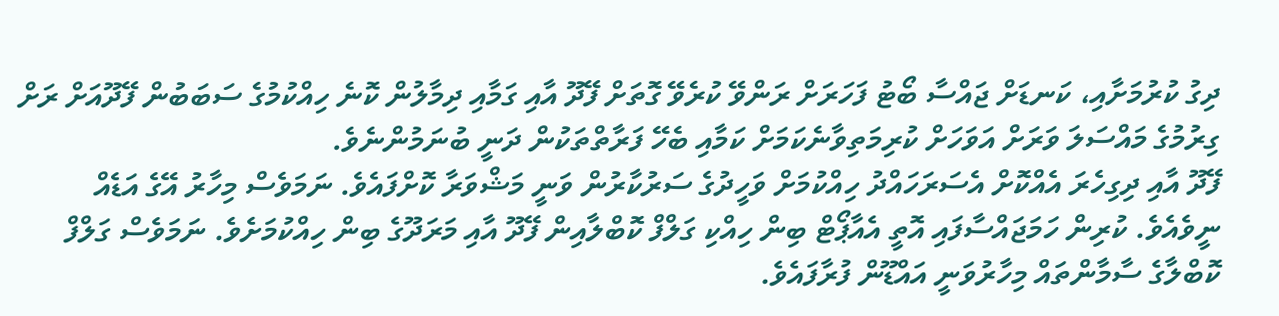ދިގު ކުރުމަށާއި، ކަނޑަށް ޖައްސާ ބޯޓު ފަހަރަށް ރަންވޭ ކުރެވޭ ގޮތަށް ފޭދޫ އާއި ގަމާއި ދިމާލުން ކޮނެ ހިއްކުމުގެ ސަބަބުން ފޭދޫއަށް ރަށް ގިރުމުގެ މައްސަލަ ވަރަށް އަވަހަށް ކުރިމަތިވާނެކަމަށް ކަމާއި ބެހޭ ފަރާތްތަކުން ދަނީ ބުނަމުންނެވެ.
ފޭދޫ އާއި ދިގިހެރަ އެއްކޮށް އެސަރަހައްދު ހިއްކުމަށް ވަހީދުގެ ސަރުކާރުން ވަނީ މަޝްވަރާ ކޮށްފައެވެ. ނަމަވެސް މިހާރު އޭގެ އަޑެއް ނީވެއެވެ. ކުރިން ހަމަޖައްސާފައި އޮތީ އެއާޕޯޓް ބިން ހިއްކި ގަލްފް ކޮބްލާއިން ފޭދޫ އާއި މަރަދޫގެ ބިން ހިއްކުމަށެވެ. ނަމަވެސް ގަލްފް ކޮބްލާގެ ސާމާންތައް މިހާރުވަނީ އައްޑޫން ފުރާފައެވެ.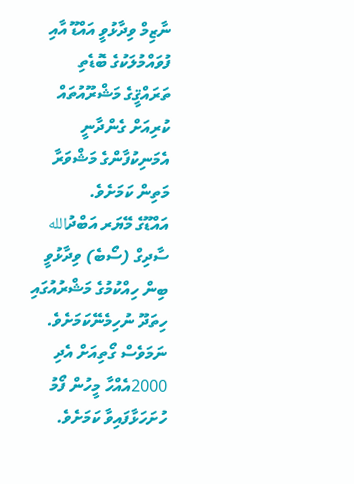ނާޒިމް ވިދާޅުވީ އައްޑޫ އާއި ފުވައްމުލަކުގެ ބޮޑެތި ތަރައްޤީގެ މަޝްރޫއުތައް ކުރިއަށް ގެންދާނީ އެމަނިކުފާންގެ މަޝްވަރާ މަތިން ކަމަށެވެ.
އައްޑޫގެ މޭޔަރ އަބްދުالله ސާދިގް (ސޯބެ) ވިދާޅުވީ ބިން ހިއްކުމުގެ މަޝްރުއުގައި ހިތަދޫ ނުހިމެނޭކަމަށެވެ. ނަމަވެސް ގޯތިއަށް އެދި 2000އެއްހާ މީހުން ފޯމު ހުށަހަޅާފައިވާ ކަމަށެވެ.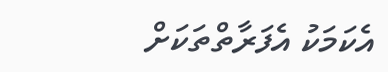އެކަމަކު އެފަރާތްތަކަށް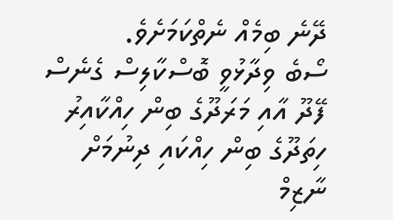ދޭނެ ބިމެއް ނެތްކަމަށެވެ.
ސޯބެ ވިދާޅުވީ ބޮސްކާލިސް ގެނެސް ފޭދޫ އާއި މަރަދޫގެ ބިން ހިއްކާއިރު ހިތަދޫގެ ބިން ހިއްކައި ދިނުމަށް ނާޒިމް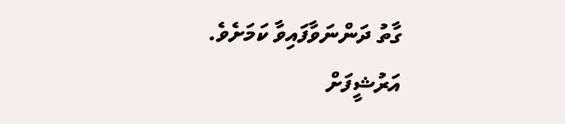ގާތު ދަންނަވާފައިވާ ކަމަށެވެ.
އަރުޝީފަށް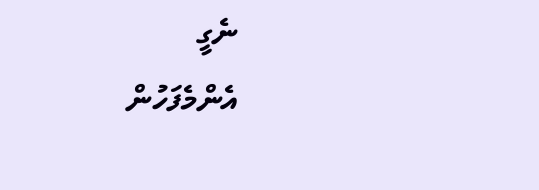ނެގީ
އެންމެފަހުން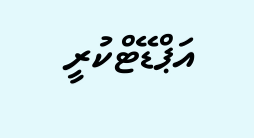އަޕްޑޭޓްކުރީ